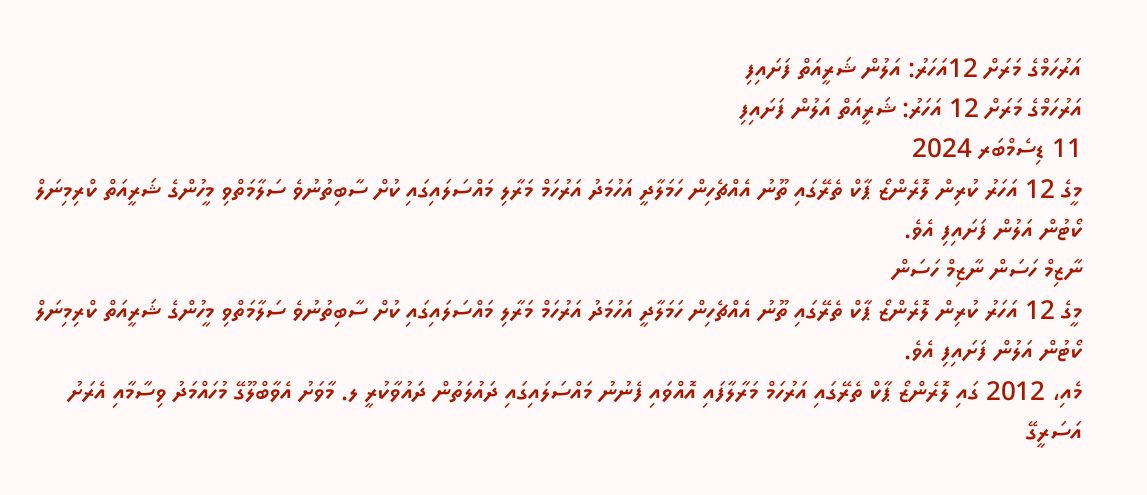އަރުހަމްގެ މަރަށް 12އަހަރު: އަލުން ޝަރީއަތް ފަށައިފި
އަރުހަމްގެ މަރަށް 12 އަހަރު: ޝަރީއަތް އަލުން ފަށައިފި
11 ޑިސެމްބަރ 2024
މީގެ 12 އަހަރު ކުރިން ލޮރެންޒޯ ޕާކް ތެރޭގައި ތޫނު އެއްޗެހިން ހަމަލާދީ އަހުމަދު އަރުހަމް މަރާލި މައްސަލައިގައި ކުށް ސާބިތުނުވެ ސަލާމަތްވި މީހުންގެ ޝަރީއަތް ކްރިމިނަލް ކޯޓުން އަލުން ފަށައިފި އެވެ.
ނާޒިމް ހަސަން ނާޒިމް ހަސަން
މީގެ 12 އަހަރު ކުރިން ލޮރެންޒޯ ޕާކް ތެރޭގައި ތޫނު އެއްޗެހިން ހަމަލާދީ އަހުމަދު އަރުހަމް މަރާލި މައްސަލައިގައި ކުށް ސާބިތުނުވެ ސަލާމަތްވި މީހުންގެ ޝަރީއަތް ކްރިމިނަލް ކޯޓުން އަލުން ފަށައިފި އެވެ.
މެއި، 2012 ގައި ލޮރެންޒޯ ޕާކް ތެރޭގައި އަރުހަމް މަރާލާފައި އޮއްވައި ފެނުނު މައްސަލައިގައި ދައުލަތުން ދައުވާކުރީ ލ. މާވަށު އެވާބްލޫގޭ މުހައްމަދު ވިސާމާއި އެރަށު އަސަރީގޭ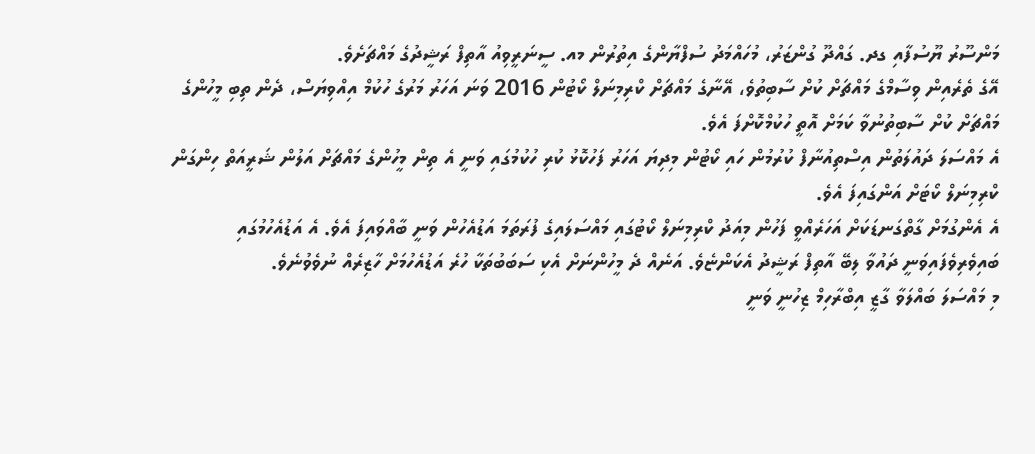މަންސޫރު ޔޫސުފާއި ގދ. ގައްދޫ ގުންޒަރު، މުހައްމަދު ސުފްޔާންގެ އިތުރުން މއ. ސީނަރީވިއު އާތިފް ރަޝީދުގެ މައްޗަށެވެ.
އޭގެ ތެރެއިން ވިސާމްގެ މައްޗަށް ކުށް ސާބިތުވެ، އޭނާގެ މައްޗަށް ކްރިމިނަލް ކޯޓުން 2016 ވަނަ އަހަރު މަރުގެ ހުކުމް އިއްވިޔަސް، ދެން ތިބި މީހުންގެ މައްޗަށް ކުށް ސާބިތުނުވާ ކަމަށް އޮތީ ހުކުމްކޮށްފަ އެވެ.
އެ މައްސަލަ ދައުލަތުން އިސްތިއުނާފް ކުރުމުން ހައި ކޯޓުން މިދިޔަ އަހަރު ފަހުކޮޅު ކުރި ހުކުމުގައި ވަނީ އެ ތިން މީހުންގެ މައްޗަށް އަލުން ޝަރީއަތް ހިންގަން ކްރިމިނަލް ކޯޓަށް އަންގައިފަ އެވެ.
އެ އެންގުމަށް ގާތްގަނޑަކަށް އަހަރެއްވީ ފަހުން މިއަދު ކްރިމިނަލް ކޯޓުގައި މައްސަލައިގެ ފުރަތަމަ އަޑުއެހުން ވަނީ ބާއްވައިފަ އެވެ. އެ އަޑުއެހުމުގައި ބައިވެރިވެފައިވަނީ ދައުވާ ލިބޭ އާތިފް ރަޝީދު އެކަންޏެވެ. އަނެއް ދެ މީހުންނަށް އެކި ސަބަބުތަކާ ހުރެ އަޑުއެހުމަށް ހާޒިރެއް ނުވެވުނެވެ.
މި މައްސަލަ ބައްލަވާ ގާޒީ އިބްރާހިމް ޒިހުނީ ވަނީ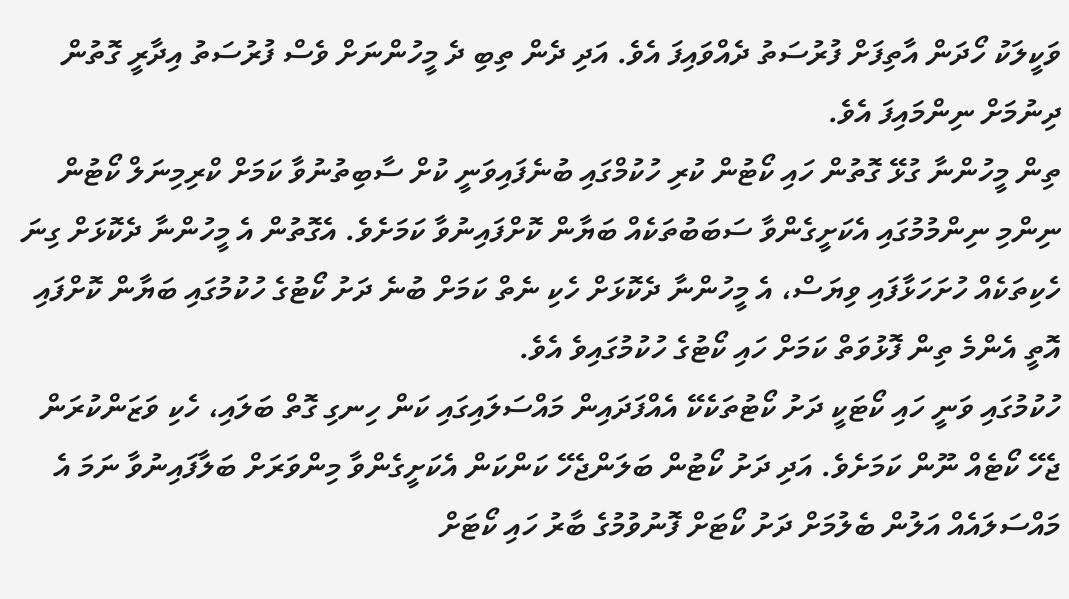ވަކީލަކު ހޯދަން އާތިފަށް ފުރުސަތު ދެއްވައިފަ އެވެ. އަދި ދެން ތިބި ދެ މީހުންނަށް ވެސް ފުރުސަތު އިދާރީ ގޮތުން ދިނުމަށް ނިންމައިފަ އެވެ.
ތިން މީހުންނާ ގުޅޭ ގޮތުން ހައި ކޯޓުން ކުރި ހުކުމްގައި ބުނެފައިވަނީ ކުށް ސާބިތުނުވާ ކަމަށް ކްރިމިނަލް ކޯޓުން ނިންމި ނިންމުމުގައި އެކަށީގެންވާ ސަބަބުތަކެއް ބަޔާން ކޮށްފައިނުވާ ކަމަށެވެ. އެގޮތުން އެ މީހުންނާ ދެކޮޅަށް ގިނަ ހެކިތަކެއް ހުށަހަޅާފައި ވިޔަސް، އެ މީހުންނާ ދެކޮޅަށް ހެކި ނެތް ކަމަށް ބުނެ ދަށު ކޯޓުގެ ހުކުމުގައި ބަޔާން ކޮށްފައި އޮތީ އެންމެ ތިން ފޮޅުވަތް ކަމަށް ހައި ކޯޓުގެ ހުކުމުގައިވެ އެވެ.
ހުކުމުގައި ވަނީ ހައި ކޯޓަކީ ދަށު ކޯޓުތަކެކޭ އެއްފަދައިން މައްސަލައިގައި ކަން ހިނގި ގޮތް ބަލައި، ހެކި ވަޒަންކުރަން ޖެހޭ ކޯޓެއް ނޫން ކަމަށެވެ. އަދި ދަށު ކޯޓުން ބަލަންޖެހޭ ކަންކަން އެކަށީގެންވާ މިންވަރަށް ބަލާފައިނުވާ ނަމަ އެ މައްސަލައެއް އަލުން ބެލުމަށް ދަށު ކޯޓަށް ފޮނުވުމުގެ ބާރު ހައި ކޯޓަށް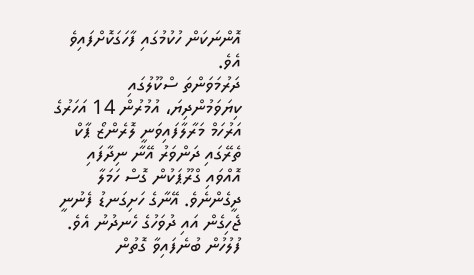އޮންނަކަން ހުކުމުގައި ފާހަގަކޮށްފައިވެ އެވެ.
ދަރުމަވަންތަ ސްކޫލުގައި ކިޔަވަމުންދިޔަ، އުމުރުން 14 އަހަރުގެ އަރުހަމް މަރާލާފައިވަނީ ލޮރެންޒޯ ޕާކް ތެރޭގައި ދަންވަރު އޭނާ ނިދާފައި އޮއްވައި ގްރޫޕަކުން ގޮސް ހަމަލާ ދީގެންނެވެ. އޭނާގެ ހަށިގަނޑު ފެނުނީ ޖެހިގެން އައި ދުވަހުގެ ހެނދުނު އެވެ. ފުލުހުން ބުނެފައިވާ ގޮތުން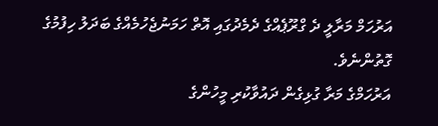އަރުހަމް މަރާލީ ދެ ގްރޫޕެއްގެ ދެމެދުގައި އޮތް ހަމަނުޖެހުމެއްގެ ބަދަލު ހިފުމުގެ ގޮތުންނެވެ.
އަރުހަމްގެ މަރާ ގުޅިގެން ދައުވާކުރި މީހުންގެ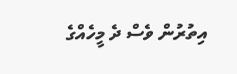އިތުރުން ވެސް ދެ މީހެއްގެ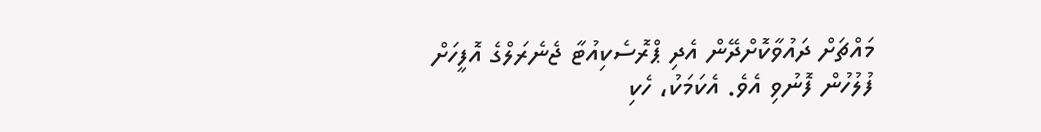މައްޗަށް ދައުވާކޮށްދޭން އެދި ޕްރޮސެކިއުޓާ ޖެނެރަލްގެ އޮފީހަށް ފުލުހުން ފޮނުވި އެވެ. އެކަމަކު، ހެކި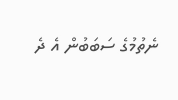ނެތުމުގެ ސަބަބުން އެ ދެ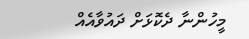މީހުންނާ ދެކޮޅަށް ދައުވާއެއް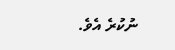ނުކުރެ އެވެ.